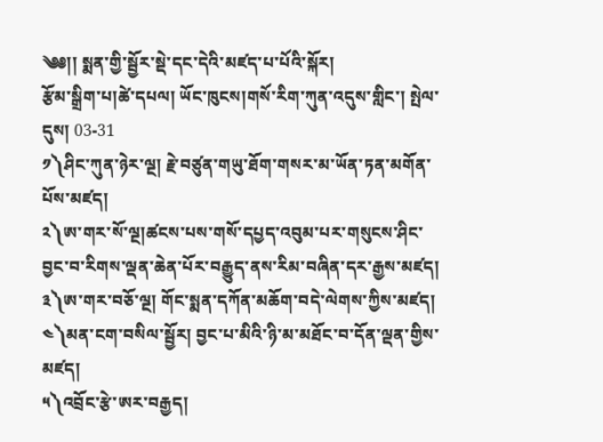༄༅།། སྨན་གྱི་སྦྱོར་སྡེ་དང་དེའི་མཛད་པ་པོའི་སྐོར།
རྩོམ་སྒྲིག་པ།ཚེ་དཔལ། ཡོང་ཁུངས།གསོ་རིག་ཀུན་འདུས་གླིང་། སྤེལ་དུས། 03-31
༡༽ཤིང་ཀུན་ཉེར་ལྔ། རྗེ་བཙུན་གཡུ་ཐོག་གསར་མ་ཡོན་ཏན་མགོན་པོས་མཛད།
༢༽ཨ་གར་སོ་ལྔ།ཚངས་པས་གསོ་དཔྱད་འབུམ་པར་གསུངས་ཤིང་བྱང་བ་རིགས་ལྡན་ཆེན་པོར་བརྒྱུད་ནས་རིམ་བཞིན་དར་རྒྱས་མཛད།
༣༽ཨ་གར་བཅོ་ལྔ། གོང་སྨན་དཀོན་མཆོག་བདེ་ལེགས་ཀྱིས་མཛད།
༤༽མན་ངག་བསིལ་སྦྱོར། བྱང་པ་མིའི་ཉི་མ་མཐོང་བ་དོན་ལྡན་གྱིས་མཛད།
༥༽འབྲོང་རྩེ་ཨར་བརྒྱད།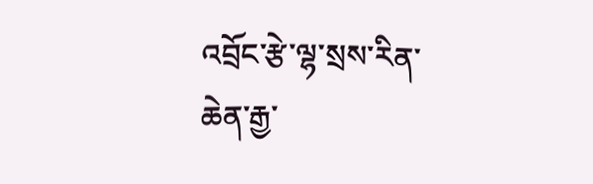འབྲོང་རྩེ་ལྷ་སྲས་རིན་ཆེན་རྒྱ་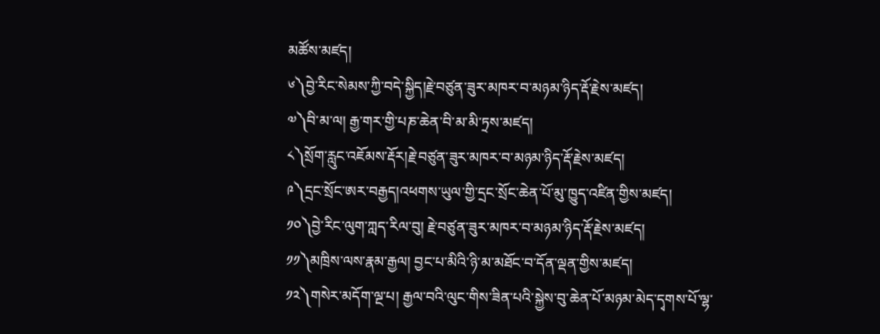མཚོས་མཛད།
༦༽བྱེ་རིང་སེམས་ཀྱི་བདེ་སྐྱིད།རྗེ་བཙུན་ཟུར་མཁར་བ་མཉམ་ཉིད་རྡོ་རྗེས་མཛད།
༧༽བི་མ་ལ། རྒྱ་གར་གྱི་པཎ་ཆེན་བི་མ་མི་ཏྲས་མཛད།
༨༽སྲོག་རླུང་འཇོམས་རྡོར།རྗེ་བཙུན་ཟུར་མཁར་བ་མཉམ་ཉིད་རྡོ་རྗེས་མཛད།
༩༽དྲང་སྲོང་ཨར་བརྒྱད།འཕགས་ཡུལ་གྱི་དྲང་སྲོང་ཆེན་པོ་མུ་ཁྱུད་འཛིན་གྱིས་མཛད།
༡༠༽བྱེ་རིང་ལུག་ཀླད་རིལ་བུ། རྗེ་བཙུན་ཟུར་མཁར་བ་མཉམ་ཉིད་རྡོ་རྗེས་མཛད།
༡༡༽མཁྲིས་ལས་རྣམ་རྒྱལ། བྱང་པ་མིའི་ཉི་མ་མཐོང་བ་དོན་ལྡན་གྱིས་མཛད།
༡༢༽གསེར་མདོག་ལྔ་པ། རྒྱལ་བའི་ལུང་གིས་ཟིན་པའི་སྐྱེས་བུ་ཆེན་པོ་མཉམ་མེད་དྭགས་པོ་ལྷ་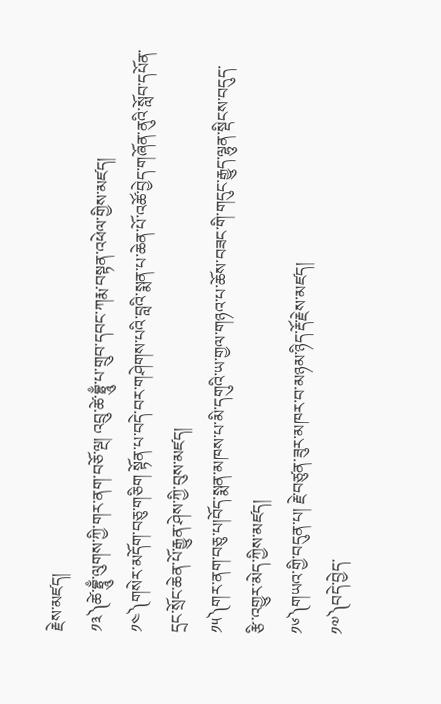རྗེས་མཛད།
༡༣༽ཚེ་བྷྲཱུྃ་ལུགས་ཀྱི་གར་ནག་བཅོ་ལྔ། འབྲུ་ཚེ་བྷྲཱུྃ་པ་གྲུབ་དབང་ཀརྨ་བསྟན་འཕེལ་གྱིས་མཛད།
༡༤༽གསེར་མདོག་བཅུ་གཅིག སྟོན་པ་བདེ་བར་གཤེགས་པའི་བླའི་སྨན་པ་ཆེན་པོ་འཚོ་བྱེད་གཞོན་ནུའི་སློབ་དཔོན་དྲང་སྲོང་ཆེན་པོ་རྒྱུན་ཤེས་ཀྱི་བུས་མཛད།
༡༥༽གར་ནག་བཅུ་པ།བོད་སྨན་མཁས་པ་མི་དགུའི་ཡ་གྱལ་གཉའ་པ་ཆོས་བཟང་གི་གདུང་རྒྱུད་ལྷུན་སྡིངས་བདུད་རྩི་འགྱུར་མེད་ཀྱིས་མཛད།
༡༦༽གཡའ་གྱི་བདུན་པ། རྗེ་བཙུན་ཟུར་མཁར་བ་མཉམ་ཉིད་རྡོ་རྗེས་མཛད།
༡༧༽བདེ་བྱེད་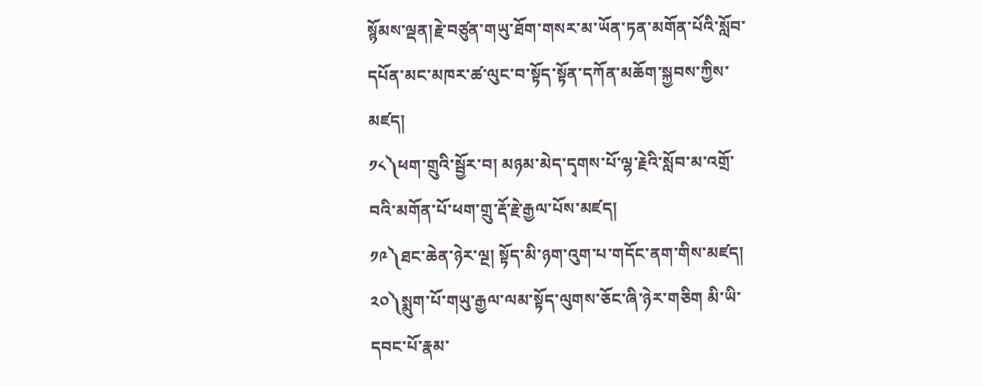སྙོམས་ལྡན།རྗེ་བཙུན་གཡུ་ཐོག་གསར་མ་ཡོན་ཏན་མགོན་པོའི་སློབ་དཔོན་མང་མཁར་ཚ་ལུང་བ་སྟོད་སྟོན་དཀོན་མཆོག་སྐྱབས་ཀྱིས་མཛད།
༡༨༽ཕག་གྲུའི་སྦྱོར་བ། མཉམ་མེད་དྭགས་པོ་ལྷ་རྗེའི་སློབ་མ་འགྲོ་བའི་མགོན་པོ་ཕག་གྲུ་རྡོ་རྗེ་རྒྱལ་པོས་མཛད།
༡༩༽ཐང་ཆེན་ཉེར་ལྔ། སྟོད་མི་ཉག་འུག་པ་གདོང་ནག་གིས་མཛད།
༢༠༽སྨུག་པོ་གཡུ་རྒྱལ་ལམ་སྟོད་ལུགས་ཅོང་ཞི་ཉེར་གཅིག མི་ཡི་དབང་པོ་རྣམ་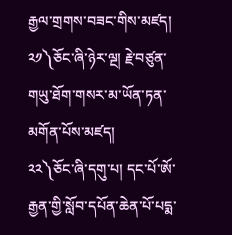རྒྱལ་གྲགས་བཟང་གིས་མཛད།
༢༡༽ཅོང་ཞི་ཉེར་ལྔ། རྗེ་བཙུན་གཡུ་ཐོག་གསར་མ་ཡོན་ཏན་མགོན་པོས་མཛད།
༢༢༽ཅོང་ཞི་དགུ་པ། དང་པོ་ཨོ་རྒྱན་གྱི་སློབ་དཔོན་ཆེན་པོ་པདྨ་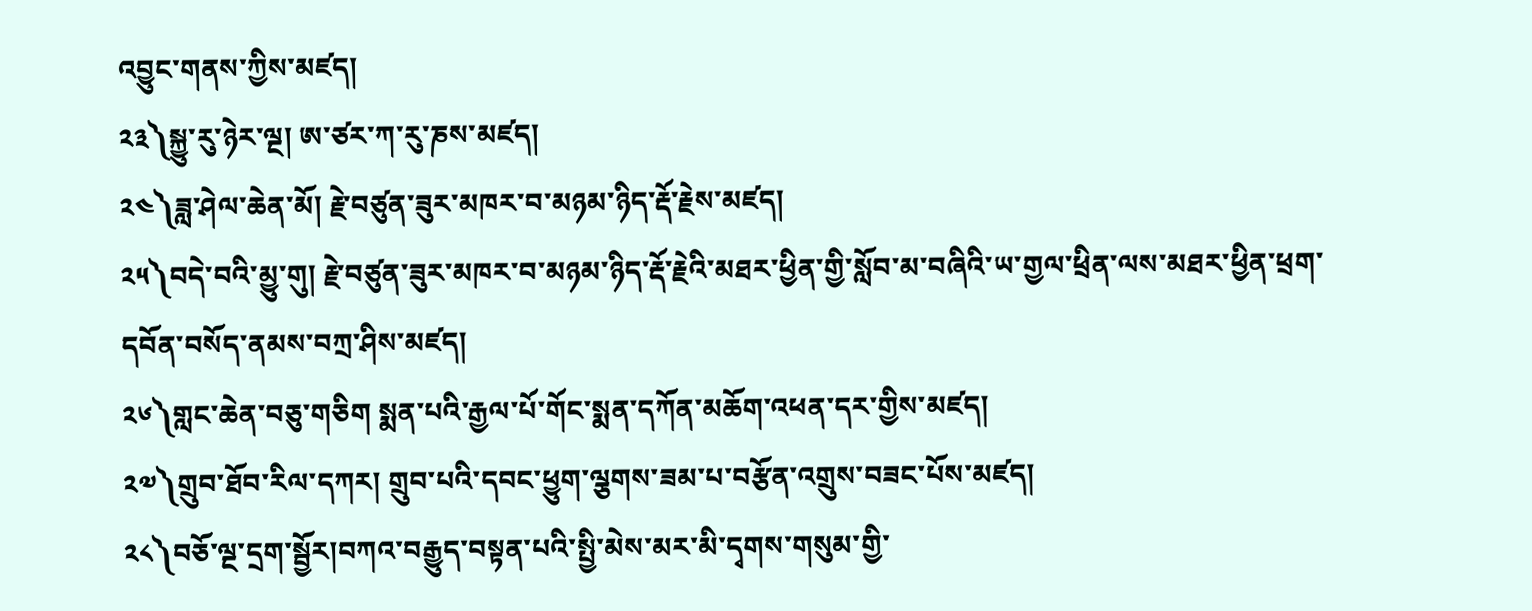འབྱུང་གནས་ཀྱིས་མཛད།
༢༣༽སྐྱུ་རུ་ཉེར་ལྔ། ཨ་ཙར་ཀ་རུ་ཎས་མཛད།
༢༤༽ཟླ་ཤེལ་ཆེན་མོ། རྗེ་བཙུན་ཟུར་མཁར་བ་མཉམ་ཉིད་རྡོ་རྗེས་མཛད།
༢༥༽བདེ་བའི་མྱུ་གུ། རྗེ་བཙུན་ཟུར་མཁར་བ་མཉམ་ཉིད་རྡོ་རྗེའི་མཐར་ཕྱིན་གྱི་སློབ་མ་བཞིའི་ཡ་གྱལ་ཕྲིན་ལས་མཐར་ཕྱིན་ཕྲག་དབོན་བསོད་ནམས་བཀྲ་ཤིས་མཛད།
༢༦༽གླང་ཆེན་བཅུ་གཅིག སྨན་པའི་རྒྱལ་པོ་གོང་སྨན་དཀོན་མཆོག་འཕན་དར་གྱིས་མཛད།
༢༧༽གྲུབ་ཐོབ་རིལ་དཀར། གྲུབ་པའི་དབང་ཕྱུག་ལྕགས་ཟམ་པ་བརྩོན་འགྲུས་བཟང་པོས་མཛད།
༢༨༽བཅོ་ལྔ་དྲག་སྦྱོར།བཀའ་བརྒྱུད་བསྟན་པའི་སྤྱི་མེས་མར་མི་དྭགས་གསུམ་གྱི་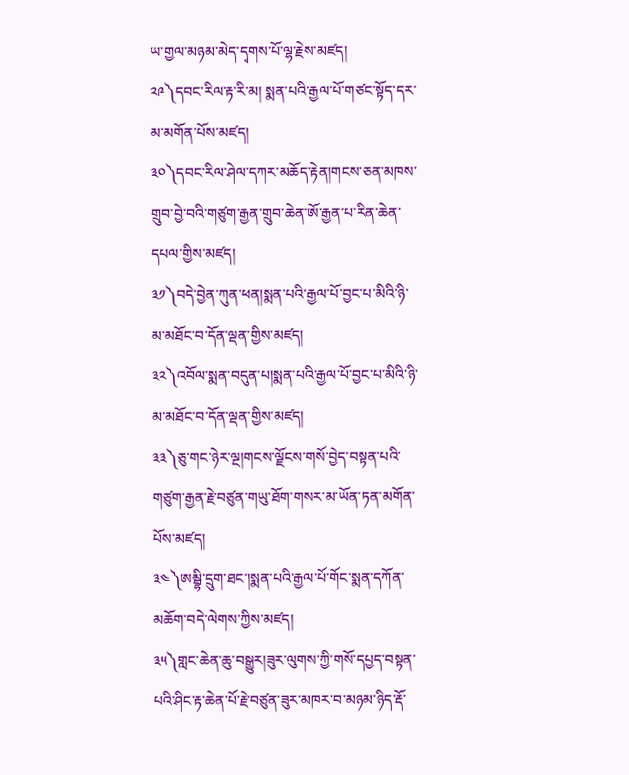ཡ་གྱལ་མཉམ་མེད་དྭགས་པོ་ལྷ་རྗེས་མཛད།
༢༩༽དབང་རིལ་རྟ་རི་མ། སྨན་པའི་རྒྱལ་པོ་གཙང་སྟོད་དར་མ་མགོན་པོས་མཛད།
༣༠༽དབང་རིལ་ཤེལ་དཀར་མཆོད་རྟེན།གངས་ཅན་མཁས་གྲུབ་བྱེ་བའི་གཙུག་རྒྱན་གྲུབ་ཆེན་ཨོ་རྒྱན་པ་རིན་ཆེན་དཔལ་གྱིས་མཛད།
༣༡༽བདེ་བྱེན་ཀུན་ཕན།སྨན་པའི་རྒྱལ་པོ་བྱང་པ་མིའི་ཉི་མ་མཐོང་བ་དོན་ལྡན་གྱིས་མཛད།
༣༢༽འབོལ་སྨན་བདུན་པ།སྨན་པའི་རྒྱལ་པོ་བྱང་པ་མིའི་ཉི་མ་མཐོང་བ་དོན་ལྡན་གྱིས་མཛད།
༣༣༽ཅུ་གང་ཉེར་ལྔ།གངས་ལྗོངས་གསོ་བྱེད་བསྟན་པའི་གཙུག་རྒྱན་རྗེ་བཙུན་གཡུ་ཐོག་གསར་མ་ཡོན་ཏན་མགོན་པོས་མཛད།
༣༤༽ཨམྦྷི་དྲུག་ཐང་།སྨན་པའི་རྒྱལ་པོ་གོང་སྨན་དཀོན་མཆོག་བདེ་ལེགས་ཀྱིས་མཛད།
༣༥༽གླང་ཆེན་ཆུ་བསྒྱུར།ཟུར་ལུགས་ཀྱི་གསོ་དཔྱད་བསྟན་པའི་ཤིང་རྟ་ཆེན་པོ་རྗེ་བཙུན་ཟུར་མཁར་བ་མཉམ་ཉིད་རྡོ་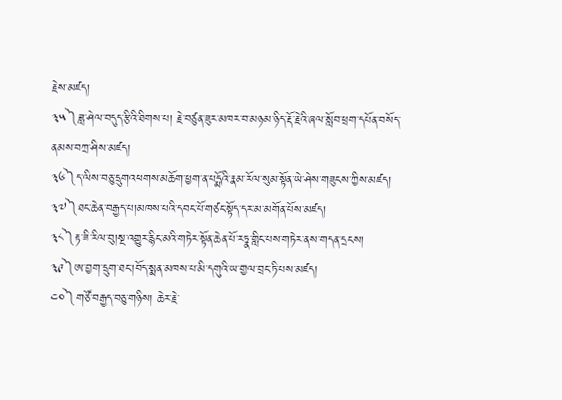རྗེས་མཛད།
༣༥༽ཟླ་ཤེལ་བདུད་རྩིའི་ཐིགས་པ། རྗེ་བཙུན་ཟུར་མཁར་བ་མཉམ་ཉིད་རྡོ་རྗེའི་ཞལ་སློབ་ཕྲག་དཔོན་བསོད་ནམས་བཀྲ་ཤིས་མཛད།
༣༦༽ད་ལིས་བཅུ་དྲུགའཕགས་མཆོག་ཕྱག་ན་པདྨོའི་རྣམ་རོལ་སུམ་སྟོན་ཡེ་ཤེས་གཟུངས་ཀྱིས་མཛད།
༣༧༽ཐང་ཆེན་བརྒྱད་པ།མཁས་པའི་དབང་པོ་གཙང་སྟོད་དར་མ་མགོན་པོས་མཛད།
༣༨༽རྟ་ཟི་རིལ་བུ།སྔ་འགྱུར་རྙིང་མའི་གཏེར་སྟོན་ཆེན་པོ་རཏྣ་གླིང་པས་གཏེར་ནས་གདན་དྲངས།
༣༩༽ཨ་བྱག་དྲུག་ཐང་།བོད་སྨན་མཁས་པ་མི་དགུའི་ཡ་གྱལ་བྲང་ཏི་པས་མཛད།
༤༠༽གཙོ་བརྒྱད་བཅུ་གཉིས། ཆེར་རྗེ་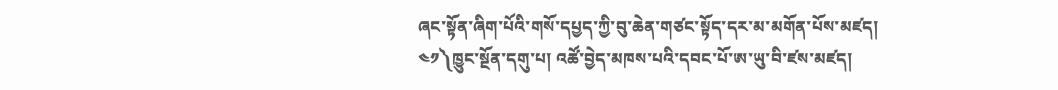ཞང་སྟོན་ཞིག་པོའི་གསོ་དཔྱད་ཀྱི་བུ་ཆེན་གཙང་སྟོད་དར་མ་མགོན་པོས་མཛད།
༤༡༽ཁྱུང་སྔོན་དགུ་པ། འཚོ་བྱེད་མཁས་པའི་དབང་པོ་ཨ་ཡུ་བི་ཛས་མཛད།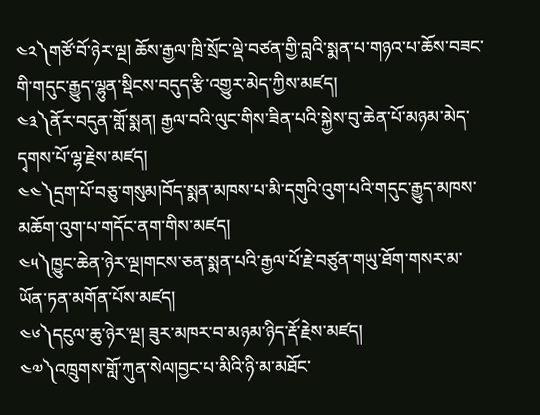༤༢༽གཙོ་བོ་ཉེར་ལྔ། ཆོས་རྒྱལ་ཁྲི་སྲོང་ལྡེ་བཙན་གྱི་བླའི་སྨན་པ་གཉའ་པ་ཆོས་བཟང་གི་གདུང་རྒྱུད་ལྷུན་སྡིངས་བདུད་རྩི་འགྱུར་མེད་ཀྱིས་མཛད།
༤༣༽ནོར་བདུན་གློ་སྨན། རྒྱལ་བའི་ལུང་གིས་ཟིན་པའི་སྐྱེས་བུ་ཆེན་པོ་མཉམ་མེད་དྭགས་པོ་ལྷ་རྗེས་མཛད།
༤༤༽དྲག་པོ་བཅུ་གསུམ།བོད་སྨན་མཁས་པ་མི་དགུའི་འུག་པའི་གདུང་རྒྱུད་མཁས་མཆོག་འུག་པ་གདོང་ནག་གིས་མཛད།
༤༥༽ཁྱུང་ཆེན་ཉེར་ལྔ།གངས་ཅན་སྨན་པའི་རྒྱལ་པོ་རྗེ་བཙུན་གཡུ་ཐོག་གསར་མ་ཡོན་ཏན་མགོན་པོས་མཛད།
༤༦༽དངུལ་ཆུ་ཉེར་ལྔ། ཟུར་མཁར་བ་མཉམ་ཉིད་རྡོ་རྗེས་མཛད།
༤༧༽འཁྲུགས་གློ་ཀུན་སེལ།བྱང་པ་མིའི་ཉི་མ་མཐོང་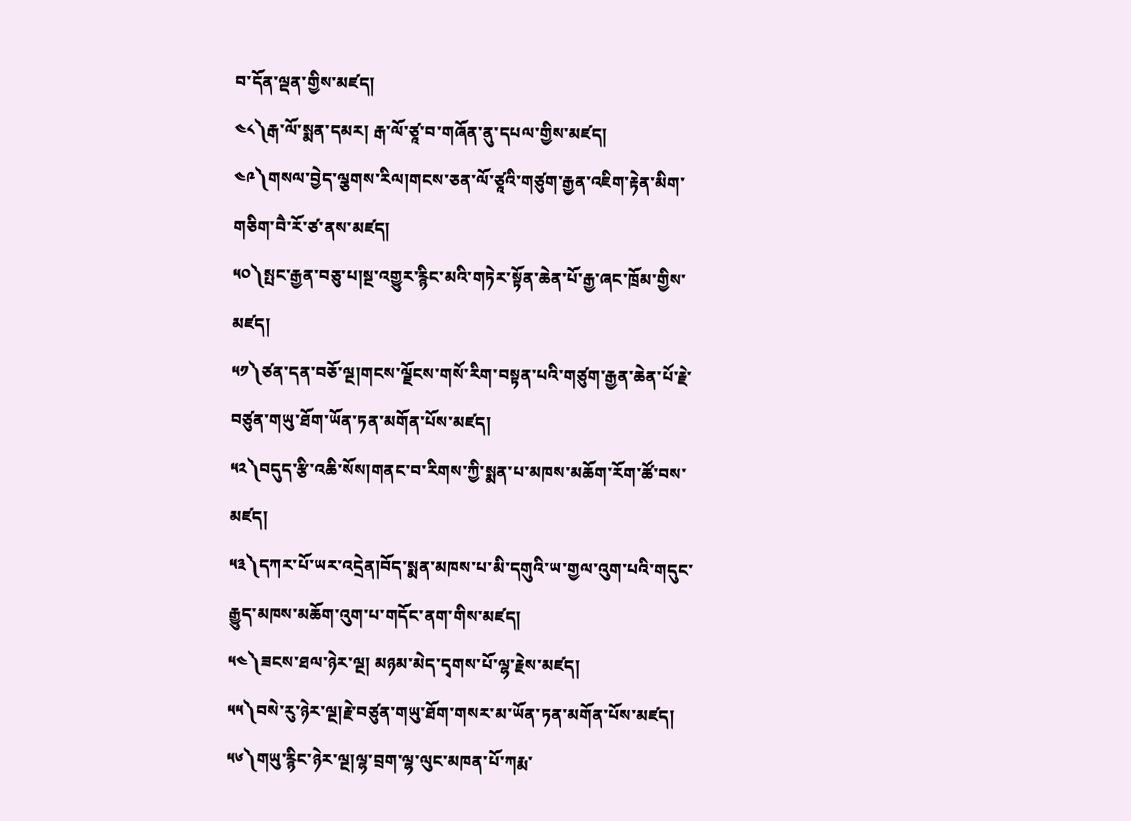བ་དོན་ལྡན་གྱིས་མཛད།
༤༨༽རྒ་ལོ་སྨན་དམར། རྒ་ལོ་ཙཱ་བ་གཞོན་ནུ་དཔལ་གྱིས་མཛད།
༤༩༽གསལ་བྱེད་ལྕགས་རིལ།གངས་ཅན་ལོ་ཙཱའི་གཙུག་རྒྱན་འཇིག་རྟེན་མིག་གཅིག་བཻ་རོ་ཙ་ནས་མཛད།
༥༠༽སྤང་རྒྱན་བཅུ་པ།སྔ་འགྱུར་རྙིང་མའི་གཏེར་སྟོན་ཆེན་པོ་རྒྱ་ཞང་ཁྲོམ་གྱིས་མཛད།
༥༡༽ཙན་དན་བཅོ་ལྔ།གངས་ལྗོངས་གསོ་རིག་བསྟན་པའི་གཙུག་རྒྱན་ཆེན་པོ་རྗེ་བཙུན་གཡུ་ཐོག་ཡོན་ཏན་མགོན་པོས་མཛད།
༥༢༽བདུད་རྩི་འཆི་སོས།གནང་བ་རིགས་ཀྱི་སྨན་པ་མཁས་མཆོག་རོག་ཚོ་བས་མཛད།
༥༣༽དཀར་པོ་ཡར་འདྲེན།བོད་སྨན་མཁས་པ་མི་དགུའི་ཡ་གྱལ་འུག་པའི་གདུང་རྒྱུད་མཁས་མཆོག་འུག་པ་གདོང་ནག་གིས་མཛད།
༥༤༽ཟངས་ཐལ་ཉེར་ལྔ། མཉམ་མེད་དྭགས་པོ་ལྷ་རྗེས་མཛད།
༥༥༽བསེ་རུ་ཉེར་ལྔ།རྗེ་བཙུན་གཡུ་ཐོག་གསར་མ་ཡོན་ཏན་མགོན་པོས་མཛད།
༥༦༽གཡུ་རྙིང་ཉེར་ལྔ།ལྷ་བྲག་ལྷ་ལུང་མཁན་པོ་ཀརྨ་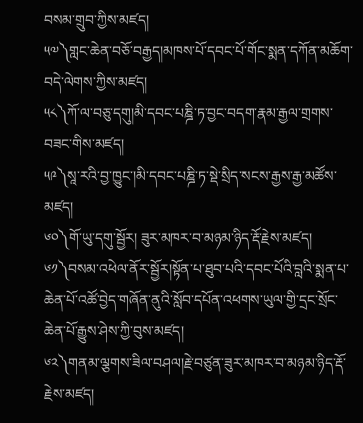བསམ་གྲུབ་ཀྱིས་མཛད།
༥༧༽གླང་ཆེན་བཅོ་བརྒྱད།མཁས་པོ་དབང་པོ་གོང་སྨན་དཀོན་མཆོག་བདེ་ལེགས་ཀྱིས་མཛད།
༥༨༽ཀོ་ལ་བཅུ་དགུ།མི་དབང་པཎྜི་ཏ་བྱང་བདག་རྣམ་རྒྱལ་གྲགས་བཟང་གིས་མཛད།
༥༩༽སཱ་རའི་བྱ་ཁྱུང་།མི་དབང་པཎྜི་ཏ་སྡེ་སྲིད་སངས་རྒྱས་རྒྱ་མཚོས་མཛད།
༦༠༽གོ་ཡུ་དགུ་སྦྱོར། ཟུར་མཁར་བ་མཉམ་ཉིད་རྡོ་རྗེས་མཛད།
༦༡༽བསམ་འཕེལ་ནོར་སྦྱོར།སྟོན་པ་ཐུབ་པའི་དབང་པོའི་བླའི་སྨན་པ་ཆེན་པོ་འཚོ་བྱེད་གཞོན་ནུའི་སློབ་དཔོན་འཕགས་ཡུལ་གྱི་དྲང་སྲོང་ཆེན་པོ་རྒྱུས་ཤེས་ཀྱི་བུས་མཛད།
༦༢༽གནམ་ལྕགས་ཟིལ་བཤལ།རྗེ་བཙུན་ཟུར་མཁར་བ་མཉམ་ཉིད་རྡོ་རྗེས་མཛད།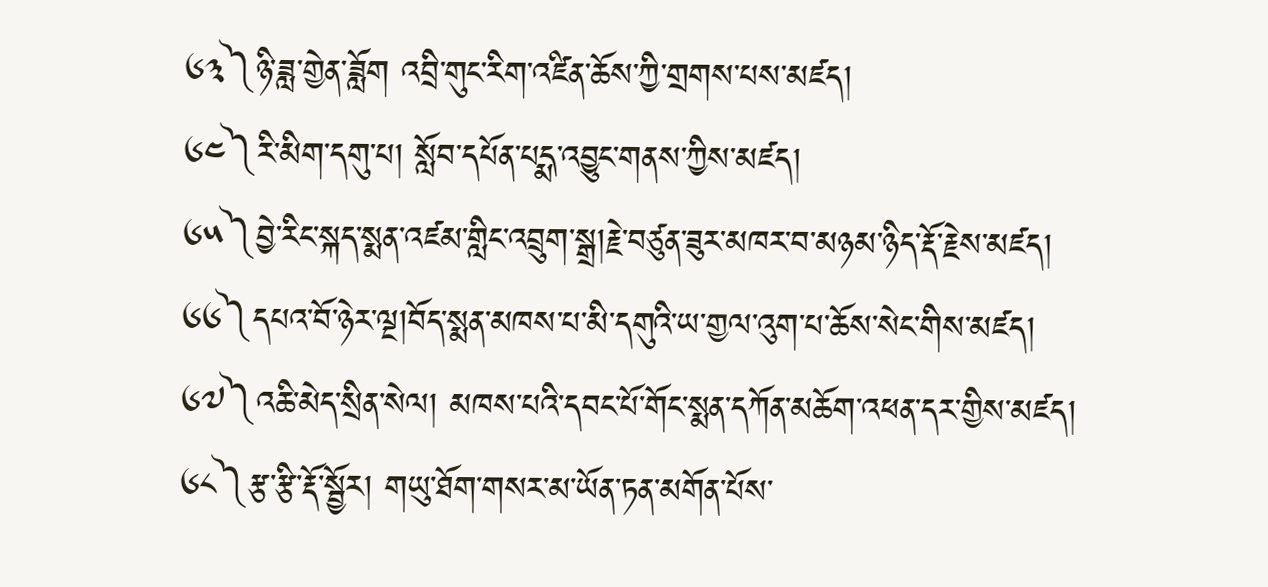༦༣༽ཉི་ཟླ་གྱེན་ཟློག འབྲི་གུང་རིག་འཛིན་ཆོས་ཀྱི་གྲགས་པས་མཛད།
༦༤༽རི་མིག་དགུ་པ། སློབ་དཔོན་པདྨ་འབྱུང་གནས་ཀྱིས་མཛད།
༦༥༽བྱེ་རིང་སྐད་སྨན་འཛམ་གླིང་འབྲུག་སྒྲ།རྗེ་བཙུན་ཟུར་མཁར་བ་མཉམ་ཉིད་རྡོ་རྗེས་མཛད།
༦༦༽དཔའ་བོ་ཉེར་ལྔ།བོད་སྨན་མཁས་པ་མི་དགུའི་ཡ་གྱལ་འུག་པ་ཆོས་སེང་གིས་མཛད།
༦༧༽འཆི་མེད་སྲིན་སེལ། མཁས་པའི་དབང་པོ་གོང་སྨན་དཀོན་མཆོག་འཕན་དར་གྱིས་མཛད།
༦༨༽རྩ་རྩི་རྡོ་སྦྱོར། གཡུ་ཐོག་གསར་མ་ཡོན་ཏན་མགོན་པོས་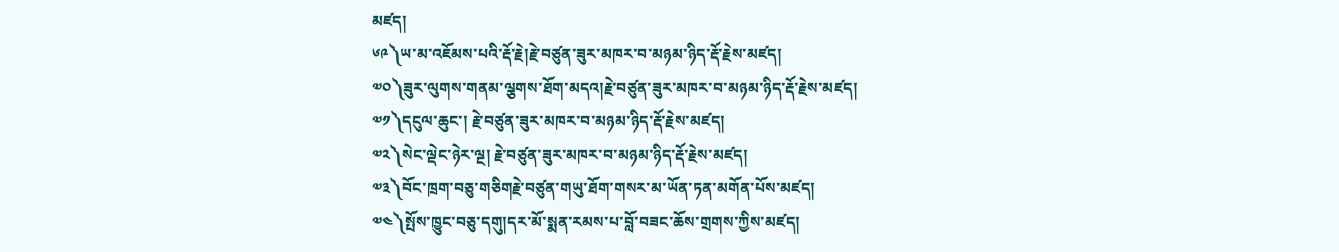མཛད།
༦༩༽ཡ་མ་འཇོམས་པའི་རྡོ་རྗེ།རྗེ་བཙུན་ཟུར་མཁར་བ་མཉམ་ཉིད་རྡོ་རྗེས་མཛད།
༧༠༽ཟུར་ལུགས་གནམ་ལྕགས་ཐོག་མདའ།རྗེ་བཙུན་ཟུར་མཁར་བ་མཉམ་ཉིད་རྡོ་རྗེས་མཛད།
༧༡༽དངུལ་ཆུང་། རྗེ་བཙུན་ཟུར་མཁར་བ་མཉམ་ཉིད་རྡོ་རྗེས་མཛད།
༧༢༽སེང་ལྡེང་ཉེར་ལྔ། རྗེ་བཙུན་ཟུར་མཁར་བ་མཉམ་ཉིད་རྡོ་རྗེས་མཛད།
༧༣༽བོང་ཁྲག་བཅུ་གཅིགརྗེ་བཙུན་གཡུ་ཐོག་གསར་མ་ཡོན་ཏན་མགོན་པོས་མཛད།
༧༤༽སྤོས་ཁྱུང་བཅུ་དགུ།དར་མོ་སྨན་རམས་པ་བློ་བཟང་ཆོས་གྲགས་ཀྱིས་མཛད།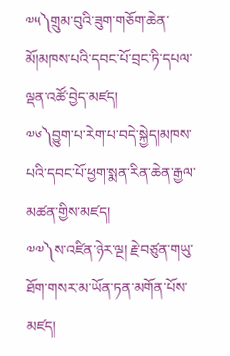༧༥༽གྲུམ་བུའི་ཟུག་གཅོག་ཆེན་མོ།མཁས་པའི་དབང་པོ་བྲང་ཏི་དཔལ་ལྡན་འཚོ་བྱེད་མཛད།
༧༦༽བྱུག་པ་རེག་པ་བདེ་སྐྱེད།མཁས་པའི་དབང་པོ་ཕྱག་སྨན་རིན་ཆེན་རྒྱལ་མཚན་གྱིས་མཛད།
༧༧༽ས་འཛིན་ཉེར་ལྔ། རྗེ་བཙུན་གཡུ་ཐོག་གསར་མ་ཡོན་ཏན་མགོན་པོས་མཛད།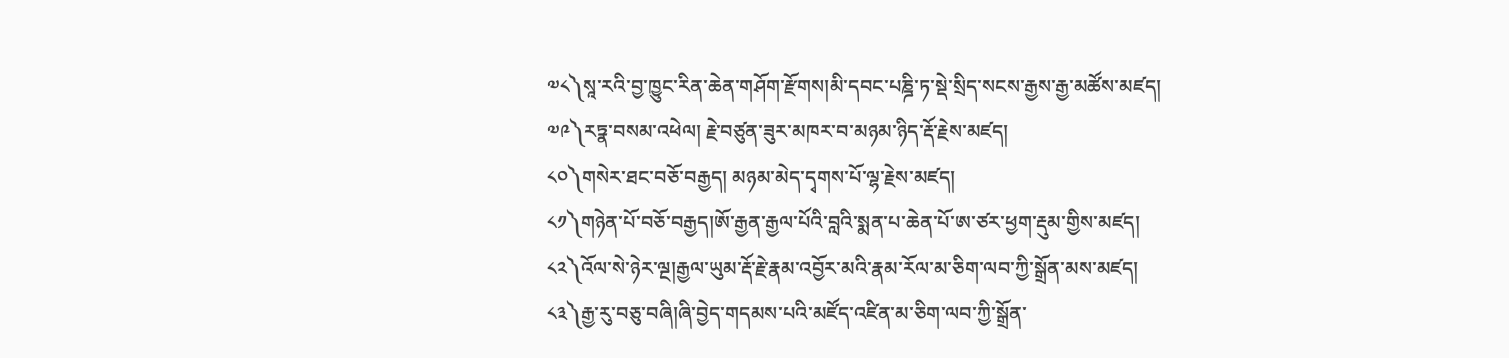༧༨༽སཱ་རའི་བྱ་ཁྱུང་རིན་ཆེན་གཤོག་རྫོགས།མི་དབང་པཎྜི་ཏ་སྡེ་སྲིད་སངས་རྒྱས་རྒྱ་མཚོས་མཛད།
༧༩༽རཏྣ་བསམ་འཕེལ། རྗེ་བཙུན་ཟུར་མཁར་བ་མཉམ་ཉིད་རྡོ་རྗེས་མཛད།
༨༠༽གསེར་ཐང་བཅོ་བརྒྱད། མཉམ་མེད་དྭགས་པོ་ལྷ་རྗེས་མཛད།
༨༡༽གཉེན་པོ་བཅོ་བརྒྱད།ཨོ་རྒྱན་རྒྱལ་པོའི་བླའི་སྨན་པ་ཆེན་པོ་ཨ་ཙར་ཕྱག་རྡུམ་གྱིས་མཛད།
༨༢༽འོལ་སེ་ཉེར་ལྔ།རྒྱལ་ཡུམ་རྡོ་རྗེ་རྣམ་འབྱོར་མའི་རྣམ་རོལ་མ་ཅིག་ལབ་ཀྱི་སྒྲོན་མས་མཛད།
༨༣༽རྒྱ་རུ་བཅུ་བཞི།ཞི་བྱེད་གདམས་པའི་མཛོད་འཛིན་མ་ཅིག་ལབ་ཀྱི་སྒྲོན་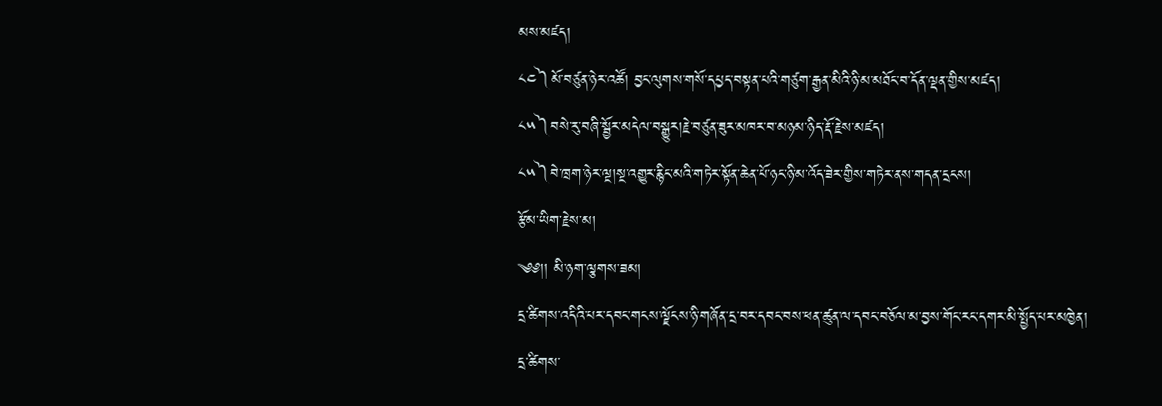མས་མཛད།
༨༤༽མོ་བཙུན་ཉེར་འཚོ། བྱང་ལུགས་གསོ་དཔྱད་བསྟན་པའི་གཙུག་རྒྱན་མིའི་ཉི་མ་མཐོང་བ་དོན་ལྡན་གྱིས་མཛད།
༨༥༽བསེ་རུ་བཞི་སྦྱོར་མདེལ་བསྒྱུར།རྗེ་བཙུན་ཟུར་མཁར་བ་མཉམ་ཉིད་རྡོ་རྗེས་མཛད།
༨༥༽བེ་ཁྲག་ཉེར་ལྔ།སྔ་འགྱུར་རྙིང་མའི་གཏེར་སྟོན་ཆེན་པོ་ཉང་ཉི་མ་འོད་ཟེར་གྱིས་གཏེར་ནས་གདན་དྲངས།
རྩོམ་ཡིག་རྗེས་མ།
༄༅།། མི་ཉག་ལྕགས་ཟམ།
དྲ་ཚིགས་འདིའི་པར་དབང་གངས་ལྗོངས་ཉི་གཞོན་དྲ་བར་དབང་བས་ཕན་ཚུན་ལ་དབང་བཅོལ་མ་བྱས་གོང་རང་དགར་མི་སྤྱོད་པར་མཁྱེན།
དྲ་ཚིགས་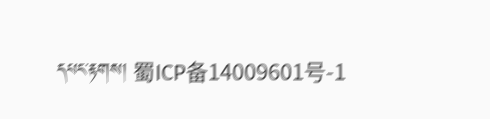དཔང་རྟགས། 蜀ICP备14009601号-1